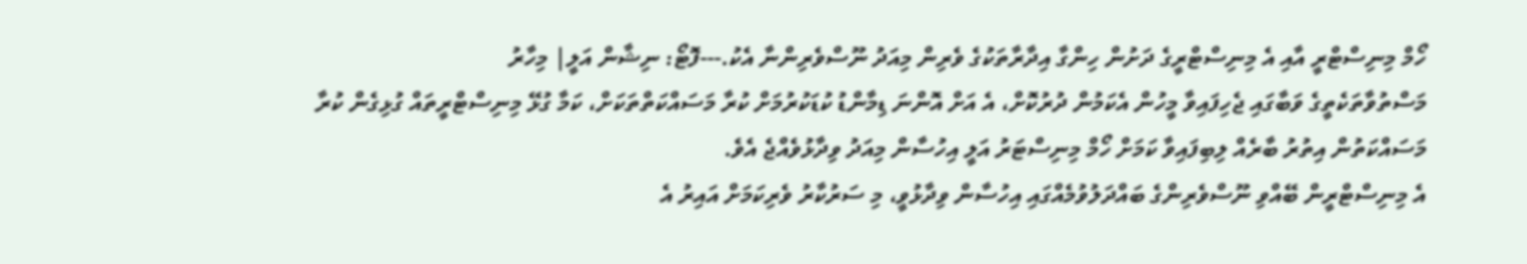ހޯމް މިނިސްޓްރީ އާއި އެ މިނިސްޓްރީގެ ދަށުން ހިންގާ އިދާރާތަކުގެ ވެރިން މިއަދު ނޫސްވެރިންނާ އެކު.---ފޮޓޯ: ނިޝާން އަލީ| މިހާރު
މަސްތުވާތަކެތީގެ ވަބާގައި ޖެހިފައިވާ މީހުން އެކަމުން ދުރުކޮށް، އެ އަށް އޮންނަ ޑިމާންޑު ކުޑަކުރުމަށް ކުރާ މަސައްކަތްތަކަށް، ކަމާ ގުޅޭ މިނިސްޓްރީތައް ގުޅިގެން ކުރާ މަސައްކަތުން އިތުރު ބާރެއް ލިބިފައިވާ ކަމަށް ހޯމް މިނިސްޓަރު އަލީ އިހުސާން މިއަދު ވިދާޅުވެއްޖެ އެވެ.
އެ މިނިސްޓްރީން ބޭއްވި ނޫސްވެރިންގެ ބައްދަލުވުމެއްގައި އިހުސާން ވިދާޅުވީ، މި ސަރުކާރު ވެރިކަމަށް އައިރު އެ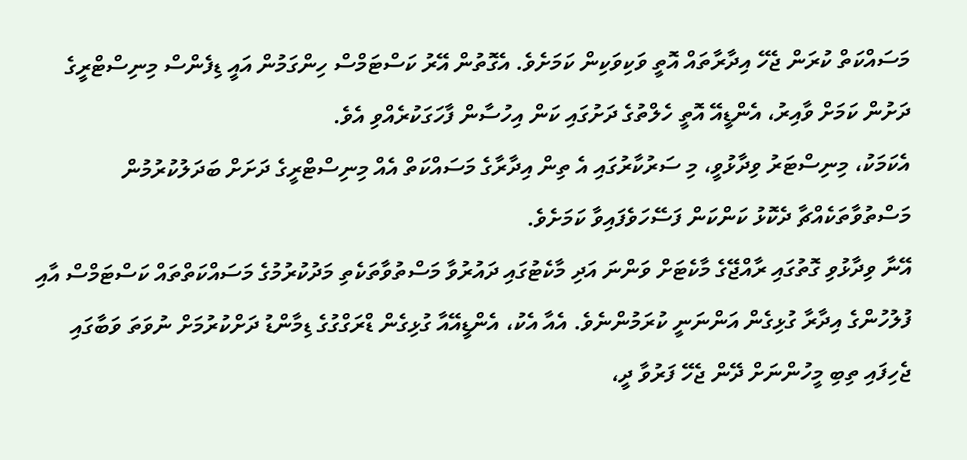މަސައްކަތް ކުރަން ޖެހޭ އިދާރާތައް އޮތީ ވަކިވަކިން ކަމަށެވެ. އެގޮތުން އޭރު ކަސްޓަމްސް ހިންގަމުން އައީ ޑިފެންސް މިނިސްޓްރީގެ ދަށުން ކަމަށް ވާއިރު، އެންޑީއޭ އޮތީ ހެލްތުގެ ދަށުގައި ކަން އިހުސާން ފާހަގަކުރެއްވި އެވެ.
އެކަމަކު، މިނިސްޓަރު ވިދާޅުވީ، މި ސަރުކާރުގައި އެ ތިން އިދާރާގެ މަސައްކަތް އެއް މިނިސްޓްރީގެ ދަށަށް ބަދަލުކުރުމުން މަސްތުވާތަކެއްޗާ ދެކޮޅު ކަންކަން ފަސޭހަވެފައިވާ ކަމަށެވެ.
އޭނާ ވިދާޅުވި ގޮތުގައި ރާއްޖޭގެ މާކެޓަށް ވަންނަ އަދި މާކެޓުގައި ދައުރުވާ މަސްތުވާތަކެތި މަދުކުރުމުގެ މަސައްކަތްތައް ކަސްޓަމްސް އާއި ފުލުހުންގެ އިދާރާ ގުޅިގެން އަންނަނީ ކުރަމުންނެވެ. އެއާ އެކު، އެންޑީއޭއާ ގުޅިގެން ޑްރަގްގުގެ ޑިމާންޑު ދަށްކުރުމަށް ނުވަތަ ވަބާގައި ޖެހިފައި ތިބި މީހުންނަށް ދޭން ޖެހޭ ފަރުވާ ދީ،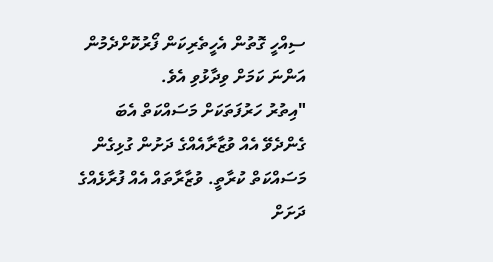ސިއްހީ ގޮތުން އެހީތެރިކަން ފޯރުކޮށްދެމުން އަންނަ ކަމަށް ވިދާޅުވި އެވެ.
"އިތުރު ހަރުފަތަކަށް މަސައްކަތް އެބަ ގެންދެވޭ އެއް ވުޒާރާއެއްގެ ދަށުން ގުޅިގެން މަސައްކަތް ކުރާތީ. ވުޒާރާތައް އެއް ފުރާޅެއްގެ ދަށަށް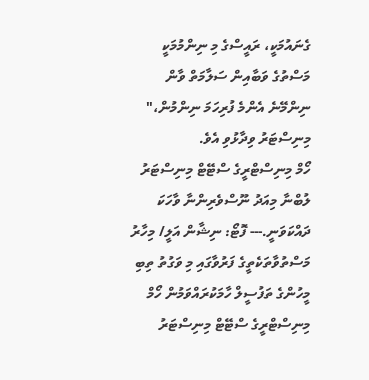ގެނައުމަކީ، ރައީސްގެ މި ނިންމުމަކީ މަސްތުގެ ވަބާއިން ސަލާމަތް ވާން ނިންމޭނެ އެންމެ ފުރިހަމަ ނިންމުން،" މިނިސްޓަރު ވިދާޅުވި އެވެ.
ހޯމް މިނިސްޓްރީގެ ސްޓޭޓް މިނިސްޓަރު ލުބްނާ މިއަދު ނޫސްވެރިންނާ ވާހަކަ ދައްކަވަނީ.--- ފޮޓޯ: ނިޝާން އަލީ/ މިހާރު
މަސްތުވާތަކެތީގެ ފަރުވާގައި މި ވަގުތު ތިބި މީހުންގެ ތަފުސީލް ހާމަކުރައްވަމުން ހޯމް މިނިސްޓްރީގެ ސްޓޭޓް މިނިސްޓަރު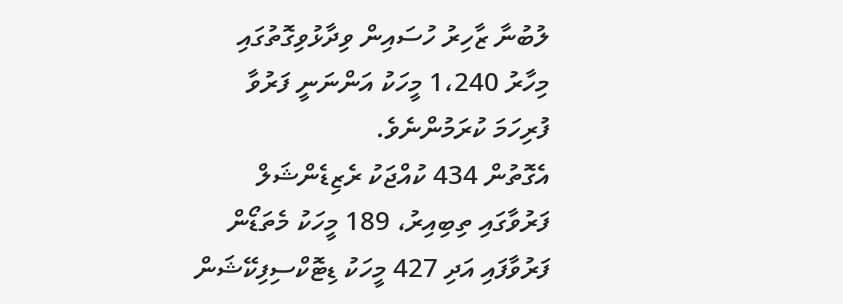ލުބުނާ ޒާހިރު ހުސައިން ވިދާޅުވިގޮތުގައި މިހާރު 1،240 މީހަކު އަންނަނީ ފަރުވާ ފުރިހަމަ ކުރަމުންނެވެ.
އެގޮތުން 434 ކުއްޖަކު ރެޒިޑެންޝަލް ފަރުވާގައި ތިބިއިރު، 189 މީހަކު މެތަޑޯން ފަރުވާފައި އަދި 427 މީހަކު ޑިޓޮކްސިފިކޭޝަން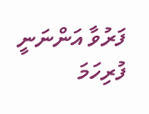ފަރުވާ އަންނަނީ ފުރިހަމަ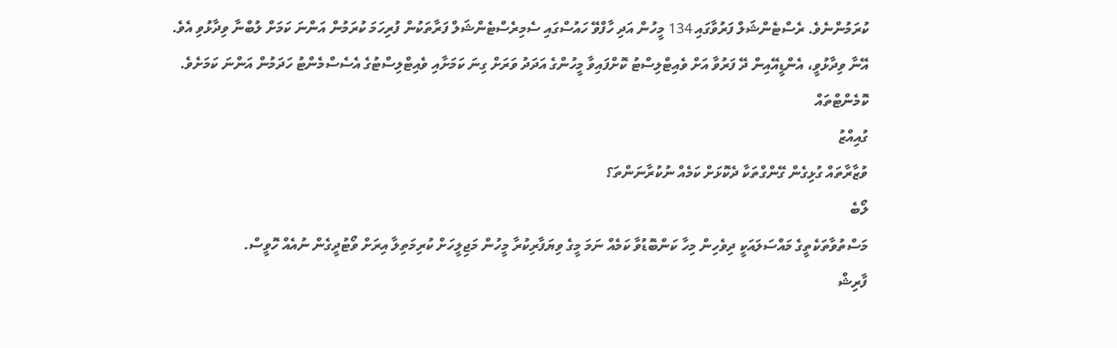ކުރަމުންނެވެ. ރެސްޓެންޝަލް ފަރުވާގައި 134 މީހުން އަދި ހާފްވޭ ހައުސްގައި ސެމިރެސްޓެންޝަލް ފަރާތަކުން ފުރިހަމަ ކުރަމުން އަންނަ ކަމަށް ލުބްނާ ވިދާޅުވި އެވެ.
އޭނާ ވިދާޅުވީ، އެންޑީއޭއިން ދޭ ފަރުވާ އަށް ވެއިޓްލިސްޓު ކޮށްފައިވާ މީހުންގެ އަދަދު ވަރަށް ގިނަ ކަމަށާއި ވެއިޓްލިސްޓުގެ އެސެސްމެންޓު ހަދަމުން އަންނަ ކަމަށެވެ.
ކޮމެންޓްތައް
ގުއިއްޒު
ވުޒާރާތައް ގުޅިގެން ގޭންގްތަކާ ދެކޮޅަށް ކަމެއް ނުކުރާނަންތަ؟
ލޯބެ
މަސްތުވާތަކެތީގެ މައްސަލައަކީ ދިވެހިން މިހާ ކަންބޮޑުވާ ކަމެއް ނަމަ މީގެ ވިޔަފާރިކުރާ މީހުން މަޖިލީހަށް ކުރިމަތިލާ އިރަށް ވޯޓުދީގެން ނުއެއް ހޮވީސް.
ފާރިޝް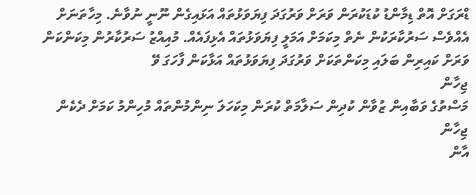ޑްރަގަށް އޮތް ޑިމާންޑު ކުޑަކުރަން ވަރަށް ވަރުގަދަ ފިޔަވަޅުތައް އަޅައިގެން ނޫނީ ނުވާނެ. މިހާތަނަށް އެއްވެސް ސަރުކާރަކުން ނެތް މިކަމަށް އަމަލީ ފިޔަވަޅުތައް އެޅިފައެއް. މުއިއްޒު ސަރުކާރުން މިކަންކަން ވަރަށް ކައިރިން ބަލައި މިކަންތަކަށް ވަރުގަދަ ފިޔަވަޅުތައް އަޅާކަން ފާހަގަ ވޭ
ޖިހާން
މަސްތުގެ ވަބާއިން ޒުވާން ކުދިން ސަލާމަތް ކުރަން މިކަހަލަ ނިންމުންތައް މުހިންމު ކަމަށް ދެކެން
ޖިހާން
އާން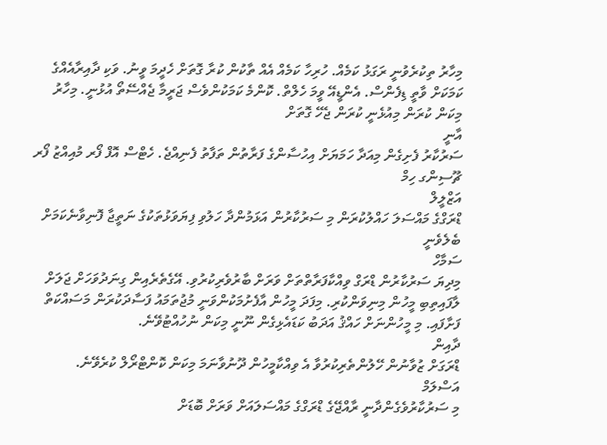މިހާރު ތިކުރެވުނީ ރަގަޅު ކަމެއް. ހުރިހާ ކަމެއް އެއް ތާކުން ކުރާ ގޮތަށް ހެދީމަ ވީނު. ވަކި ދާއިރާއެއްގެ ކަމަކަށް ވާތީ ޑިފެންސް. އެންޑީއޭ ވީމަ ހެލްތް. ކޮންމެ ކަމަކުންވެސް ޖަރީމާ ޖެއްސޭތޯ އުޅުނީ. މިހާރު މިކަން ކުރަން މިއުޅެނީ ކުރަން ޖެހޭ ގޮތަށް
އާނީ
ސަރުކާރު ފެށިގެން މިއަދާ ހަމަޔަށް އިހުސާންގެ ފަރާތުން ތަފާތު ފެނިއްޖެ. ހެޓްސް އޮފް ފޯރ މުއިއްޒު ފޯރ ޗޫސިންގ ހިމް
އަޒްލީލް
ޑްރަގްގެ މައްސަލަ ހައްލުކުރަން މި ސަރުކާރުން އަޅަމުންދާ ހަލުވި ފިޔަވަޅުތަކުގެ ނަތީޖާ ފޮނިވާނެކަމަށް ބެލެވެނީ
ސަމާހް
މިދިޔަ ސަރުކާރުން ޑްރަގް ވިއްކާފަރާތްތަށް ވަރަށް ބާރުވެރިކުރުވި. އޭގެތެރެއިން ގިނަދުވަހަށް ޖަލަށް ލާފައިތިބި މީހުން މިނިވަންކުރި. މިފަދަ މީހުން އާފެށުމަކުންވަނީ މުޖުތަމައު ފަސާދަކުރަން މަސައްކަތް ފަށާފައި. މި މީހުންނަށް ހައްޤު އަދަބު ކަޑައެޅިގެން ނޫނީ މިކަން ނުހުއްޓުވޭނެ.
ދާއިން
ޑްރަގަށް ޒުވާނުން ހޭލުންތެރިކުރުވާ އެ ވިއްކާމީހުން ދޫނުވާނަމަ މިކަން ކޮންޓްރޯލް ކުރެވޭނެ.
އަސްލަމް
މި ސަރުކާރުވެގެންދާނީ ރާއްޖޭގެ ޑްރަގްގެ މައްސަލައަށް ވަރަށް ބޮޑަށް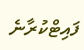ފައިޓްކުރާނެ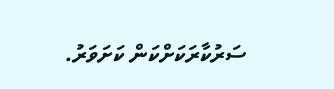ސަރުކާރަކަށްކަން ކަށަވަރު.